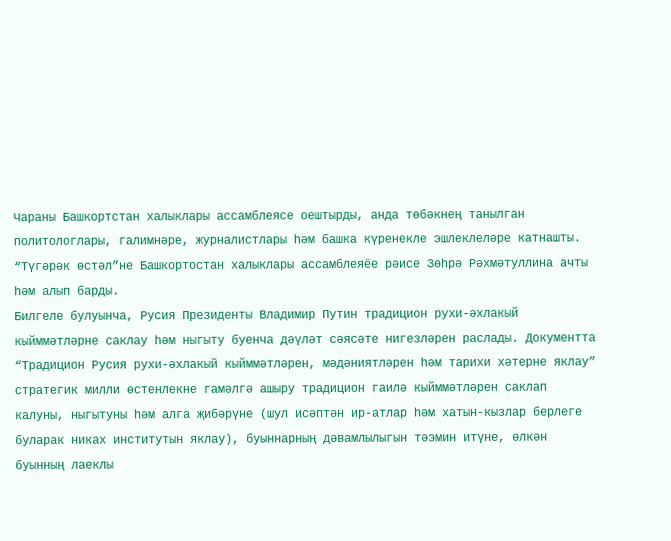Чараны Башкортстан халыклары ассамблеясе оештырды, анда төбәкнең танылган политологлары, галимнәре, журналистлары һәм башка күренекле эшлеклеләре катнашты. “Түгәрәк өстәл”не Башкортостан халыклары ассамблеяёе рәисе Зөһрә Рәхмәтуллина ачты һәм алып барды.
Билгеле булуынча, Русия Президенты Владимир Путин традицион рухи-әхлакый кыйммәтләрне саклау һәм ныгыту буенча дәүләт сәясәте нигезләрен раслады. Документта “Традицион Русия рухи-әхлакый кыйммәтләрен, мәдәниятләрен һәм тарихи хәтерне яклау” стратегик милли өстенлекне гамәлгә ашыру традицион гаилә кыйммәтләрен саклап калуны, ныгытуны һәм алга җибәрүне (шул исәптән ир-атлар һәм хатын-кызлар берлеге буларак никах институтын яклау), буыннарның дәвамлылыгын тәэмин итүне, өлкән буынның лаеклы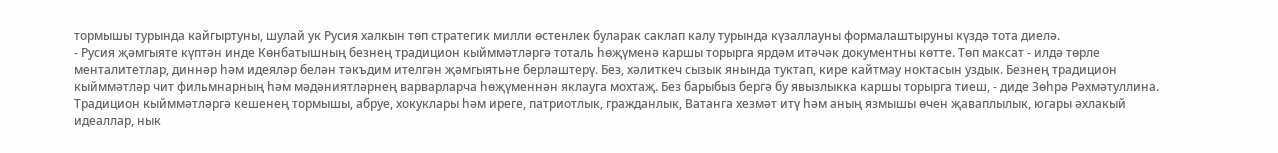тормышы турында кайгыртуны, шулай ук Русия халкын төп стратегик милли өстенлек буларак саклап калу турында күзаллауны формалаштыруны күздә тота диелә.
- Русия җәмгыяте күптән инде Көнбатышның безнең традицион кыйммәтләргә тоталь һөҗүменә каршы торырга ярдәм итәчәк документны көтте. Төп максат - илдә төрле менталитетлар, диннәр һәм идеяләр белән тәкъдим ителгән җәмгыятьне берләштерү. Без, хәлиткеч сызык янында туктап, кире кайтмау ноктасын уздык. Безнең традицион кыйммәтләр чит фильмнарның һәм мәдәниятләрнең варварларча һөҗүменнән яклауга мохтаҗ. Без барыбыз бергә бу явызлыкка каршы торырга тиеш, - диде Зөһрә Рәхмәтуллина.
Традицион кыйммәтләргә кешенең тормышы, абруе, хокуклары һәм иреге, патриотлык, гражданлык, Ватанга хезмәт итү һәм аның язмышы өчен җаваплылык, югары әхлакый идеаллар, нык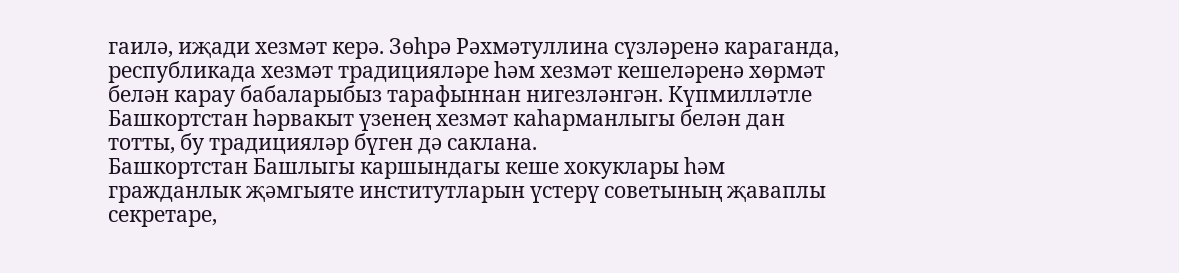гаилә, иҗади хезмәт керә. Зөһрә Рәхмәтуллина сүзләренә караганда, республикада хезмәт традицияләре һәм хезмәт кешеләренә хөрмәт белән карау бабаларыбыз тарафыннан нигезләнгән. Күпмилләтле Башкортстан һәрвакыт үзенең хезмәт каһарманлыгы белән дан тотты, бу традицияләр бүген дә саклана.
Башкортстан Башлыгы каршындагы кеше хокуклары һәм гражданлык җәмгыяте институтларын үстерү советының җаваплы секретаре,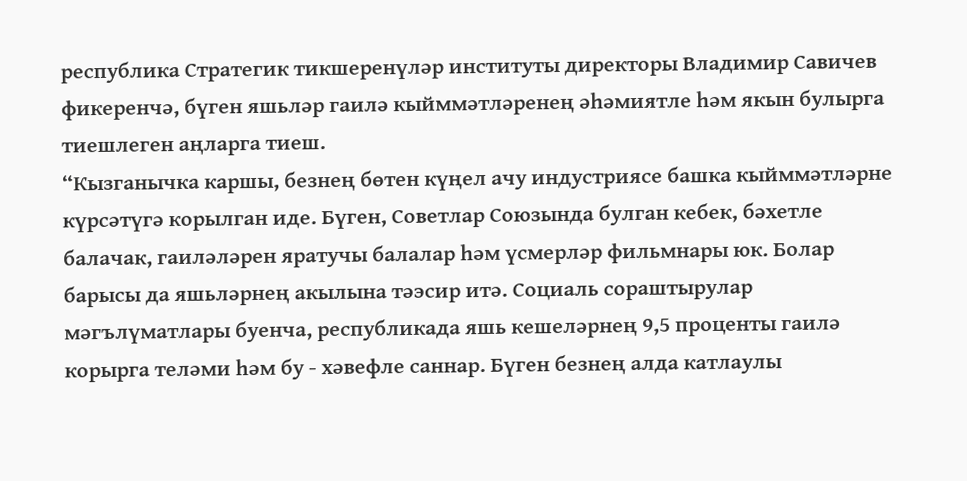республика Стратегик тикшеренүләр институты директоры Владимир Савичев фикеренчә, бүген яшьләр гаилә кыйммәтләренең әһәмиятле һәм якын булырга тиешлеген аңларга тиеш.
“Кызганычка каршы, безнең бөтен күңел ачу индустриясе башка кыйммәтләрне күрсәтүгә корылган иде. Бүген, Советлар Союзында булган кебек, бәхетле балачак, гаиләләрен яратучы балалар һәм үсмерләр фильмнары юк. Болар барысы да яшьләрнең акылына тәэсир итә. Социаль сораштырулар мәгълүматлары буенча, республикада яшь кешеләрнең 9,5 проценты гаилә корырга теләми һәм бу - хәвефле саннар. Бүген безнең алда катлаулы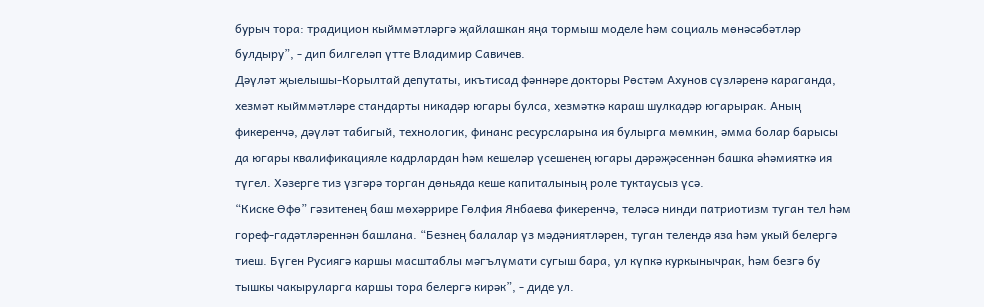бурыч тора: традицион кыйммәтләргә җайлашкан яңа тормыш моделе һәм социаль мөнәсәбәтләр булдыру”, - дип билгеләп үтте Владимир Савичев.
Дәүләт җыелышы-Корылтай депутаты, икътисад фәннәре докторы Рөстәм Ахунов сүзләренә караганда, хезмәт кыйммәтләре стандарты никадәр югары булса, хезмәткә караш шулкадәр югарырак. Аның фикеренчә, дәүләт табигый, технологик, финанс ресурсларына ия булырга мөмкин, әмма болар барысы да югары квалификацияле кадрлардан һәм кешеләр үсешенең югары дәрәҗәсеннән башка әһәмияткә ия түгел. Хәзерге тиз үзгәрә торган дөньяда кеше капиталының роле туктаусыз үсә.
“Киске Өфө” гәзитенең баш мөхәррире Гөлфия Янбаева фикеренчә, теләсә нинди патриотизм туган тел һәм гореф-гадәтләреннән башлана. “Безнең балалар үз мәдәниятләрен, туган телендә яза һәм укый белергә тиеш. Бүген Русиягә каршы масштаблы мәгълүмати сугыш бара, ул күпкә куркынычрак, һәм безгә бу тышкы чакыруларга каршы тора белергә кирәк”, - диде ул.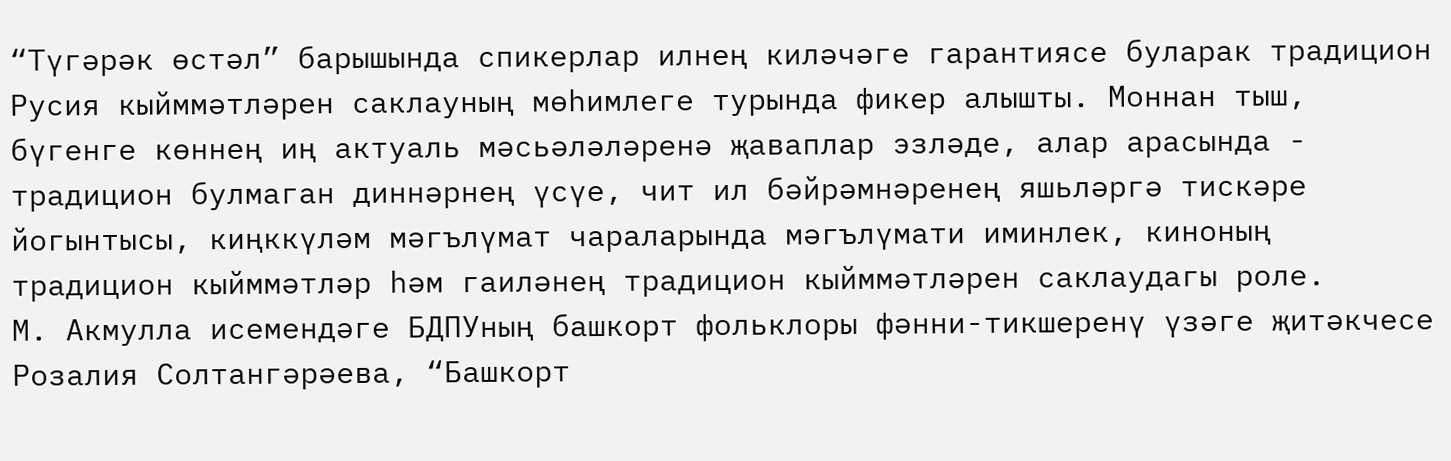“Түгәрәк өстәл” барышында спикерлар илнең киләчәге гарантиясе буларак традицион Русия кыйммәтләрен саклауның мөһимлеге турында фикер алышты. Моннан тыш, бүгенге көннең иң актуаль мәсьәләләренә җаваплар эзләде, алар арасында - традицион булмаган диннәрнең үсүе, чит ил бәйрәмнәренең яшьләргә тискәре йогынтысы, киңккүләм мәгълүмат чараларында мәгълүмати иминлек, киноның традицион кыйммәтләр һәм гаиләнең традицион кыйммәтләрен саклаудагы роле.
М. Акмулла исемендәге БДПУның башкорт фольклоры фәнни-тикшеренү үзәге җитәкчесе Розалия Солтангәрәева, “Башкорт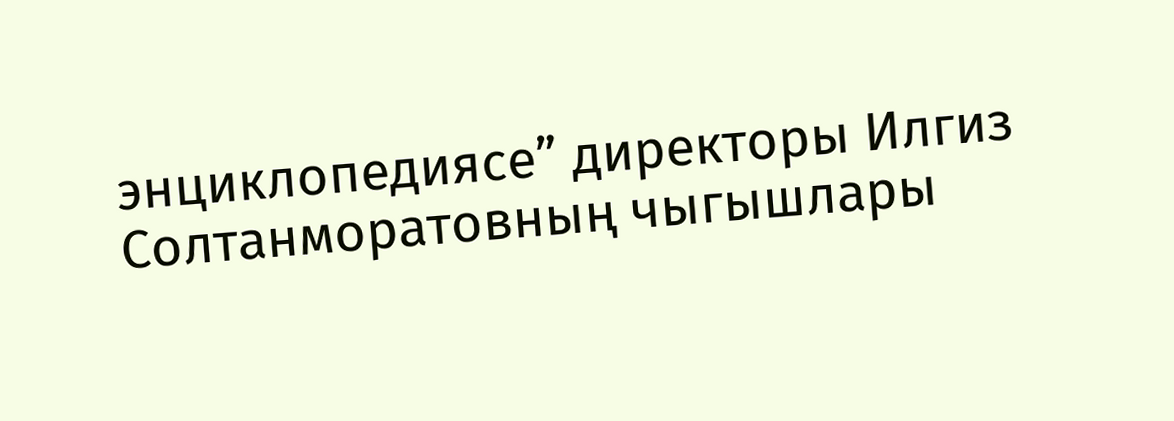энциклопедиясе” директоры Илгиз Солтанморатовның чыгышлары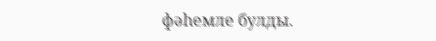фәһемле булды.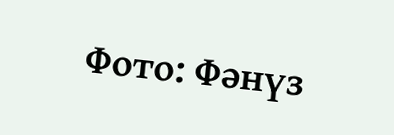Фото: Фәнүз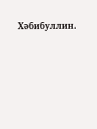Хәбибуллин.